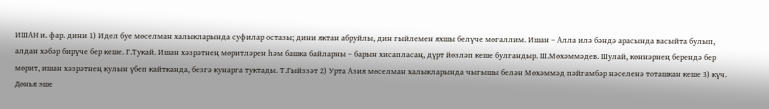ИШАН и. фар. дини 1) Идел буе мөселман халыкларында суфилар остазы; дини яктан абруйлы, дин гыйлемен яхшы белүче мөгаллим. Ишан – Алла илә бәндә арасында васыйта булып, алдан хәбәр бирүче бер кеше. Г.Тукай. Ишан хәзрәтнең мөритләрен һәм башка байларны – барын хисапласаң, дүрт йөзләп кеше булгандыр. Ш.Мөхәммәдев. Шулай, көннәрнең берендә бер мөрит, ишан хәзрәтнең кулын үбеп кайтканда, безгә кунарга туктады. Т.Гыйззәт 2) Урта Азия мөселман халыкларында чыгышы белән Мөхәммәд пәйгамбәр нәселенә тоташкан кеше 3) күч. Дөнья эше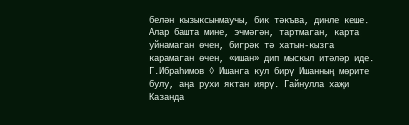белән кызыксынмаучы, бик тәкъва, динле кеше. Алар башта мине, эчмәгән, тартмаган, карта уйнамаган өчен, бигрәк тә хатын-кызга карамаган өчен, «ишан» дип мыскыл итәләр иде. Г.Ибраһимов ◊ Ишанга кул бирү Ишанның мөрите булу, аңа рухи яктан иярү. Гайнулла хаҗи Казанда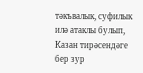тәкъвалык, суфилык илә атаклы булып, Казан тирәсендәге бер зур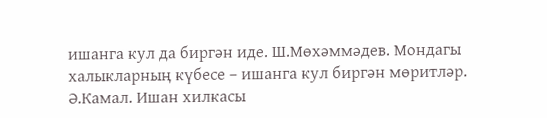ишанга кул да биргән иде. Ш.Мөхәммәдев. Мондагы халыкларның күбесе – ишанга кул биргән мөритләр. Ә.Камал. Ишан хилкасы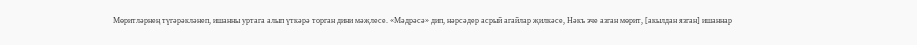Мөритләрнең түгәрәкләнеп, ишанны уртага алып үткәрә торган дини мәҗлесе. «Мәдрәсә» дип, нәрсәдер асрый агайлар җилкәсе, Нәкъ эче азган мөрит, [акылдан язган] ишаннар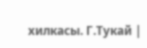хилкасы. Г.Тукай |